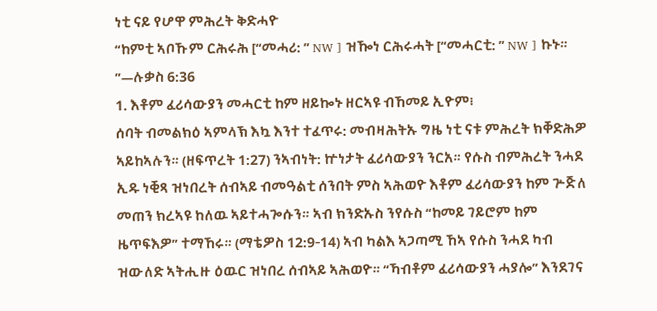ነቲ ናይ የሆዋ ምሕረት ቅድሓዮ
“ከምቲ ኣቦኹም ርሕሩሕ [“መሓሪ: ” NW ] ዝዀነ ርሕሩሓት [“መሓርቲ: ” NW ] ኩኑ። ”—ሉቃስ 6:36
1. እቶም ፈሪሳውያን መሓርቲ ከም ዘይኰኑ ዘርኣዩ ብኸመይ ኢዮም፧
ሰባት ብመልክዕ ኣምላኽ እኳ እንተ ተፈጥሩ: መብዛሕትኡ ግዜ ነቲ ናቱ ምሕረት ክቐድሕዎ ኣይከኣሉን። (ዘፍጥረት 1:27) ንኣብነት: ኵነታት ፈሪሳውያን ንርአ። የሱስ ብምሕረት ንሓደ ኢዱ ነቒጻ ዝነበረት ሰብኣይ ብመዓልቲ ሰንበት ምስ ኣሕወዮ እቶም ፈሪሳውያን ከም ጕጅለ መጠን ክረኣዩ ከለዉ ኣይተሓጐሱን። ኣብ ክንድኡስ ንየሱስ “ከመይ ገይሮም ከም ዜጥፍእዎ” ተማኸሩ። (ማቴዎስ 12:9-14) ኣብ ካልእ ኣጋጣሚ ኸኣ የሱስ ንሓደ ካብ ዝውለድ ኣትሒዙ ዕዉር ዝነበረ ሰብኣይ ኣሕወዮ። “ኻብቶም ፈሪሳውያን ሓያሎ” እንደገና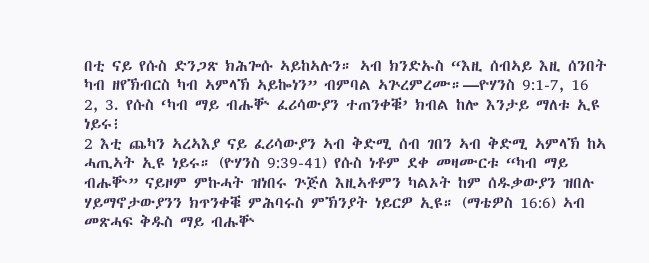በቲ ናይ የሱስ ድንጋጽ ክሕጐሱ ኣይከኣሉን። ኣብ ክንድኡስ “እዚ ሰብኣይ እዚ ሰንበት ካብ ዘየኽብርስ ካብ ኣምላኽ ኣይኰነን” ብምባል ኣጕረምረሙ።—ዮሃንስ 9:1-7, 16
2, 3. የሱስ ‘ካብ ማይ ብሑቝ ፈሪሳውያን ተጠንቀቑ’ ክብል ከሎ እንታይ ማለቱ ኢዩ ነይሩ፧
2 እቲ ጨካን ኣረኣእያ ናይ ፈሪሳውያን ኣብ ቅድሚ ሰብ ገበን ኣብ ቅድሚ ኣምላኽ ከኣ ሓጢኣት ኢዩ ነይሩ። (ዮሃንስ 9:39-41) የሱስ ነቶም ደቀ መዛሙርቱ “ካብ ማይ ብሑቝ” ናይዞም ምኩሓት ዝነበሩ ጕጅለ እዚኣቶምን ካልኦት ከም ሰዱቃውያን ዝበሉ ሃይማኖታውያንን ክጥንቀቑ ምሕባሩስ ምኽንያት ነይርዎ ኢዩ። (ማቴዎስ 16:6) ኣብ መጽሓፍ ቅዱስ ማይ ብሑቝ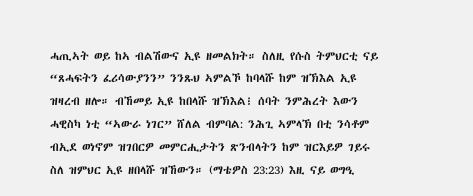ሓጢኣት ወይ ከኣ ብልሽውና ኢዩ ዘመልክት። ስለዚ የሱስ ትምህርቲ ናይ “ጸሓፍትን ፈሪሳውያንን” ንንጹህ ኣምልኾ ከባላሹ ከም ዝኽእል ኢዩ ዝዛረብ ዘሎ። ብኸመይ ኢዩ ከበላሹ ዝኽእል፧ ሰባት ንምሕረት እውን ሓዊስካ ነቲ “ኣውራ ነገር” ሸለል ብምባል: ንሕጊ ኣምላኽ በቲ ንሳቶም ብኢደ ወነኖም ዝገበርዎ መምርሒታትን ጽንብላትን ከም ዝርእይዎ ገይሩ ስለ ዝምህር ኢዩ ዘበላሹ ዝኸውን። (ማቴዎስ 23:23) እዚ ናይ ወግዒ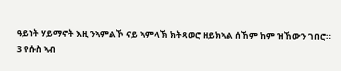ዓይነት ሃይማኖት እዚ ንኣምልኾ ናይ ኣምላኽ ክትጻወሮ ዘይክኣል ሰኸም ከም ዝኸውን ገበሮ።
3 የሱስ ኣብ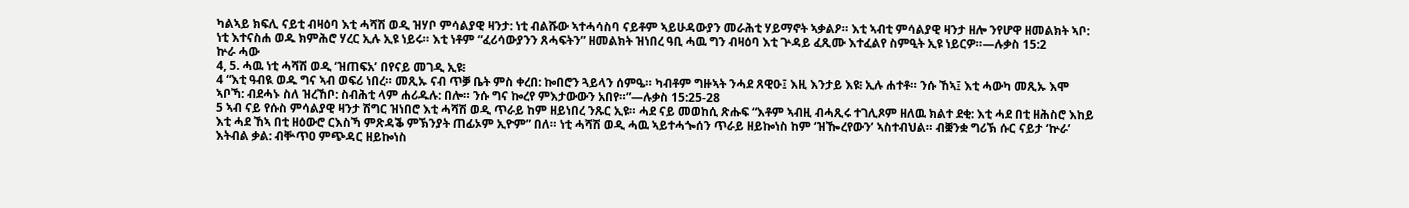ካልኣይ ክፍሊ ናይቲ ብዛዕባ እቲ ሓሻሽ ወዲ ዝሃቦ ምሳልያዊ ዛንታ: ነቲ ብልሹው ኣተሓሳስባ ናይቶም ኣይሁዳውያን መራሕቲ ሃይማኖት ኣቃልዖ። እቲ ኣብቲ ምሳልያዊ ዛንታ ዘሎ ንየሆዋ ዘመልክት ኣቦ: ነቲ እተናስሐ ወዱ ክምሕሮ ሃረር ኢሉ ኢዩ ነይሩ። እቲ ነቶም “ፈሪሳውያንን ጸሓፍትን” ዘመልክት ዝነበረ ዓቢ ሓዉ ግን ብዛዕባ እቲ ጕዳይ ፈጺሙ እተፈልየ ስምዒት ኢዩ ነይርዎ።—ሉቃስ 15:2
ኵራ ሓው
4, 5. ሓዉ ነቲ ሓሻሽ ወዲ ‘ዝጠፍአ’ በየናይ መገዲ ኢዩ፧
4 “እቲ ዓብዪ ወዱ ግና ኣብ ወፍሪ ነበረ። መጺኡ ናብ ጥቓ ቤት ምስ ቀረበ: ኰበሮን ጓይላን ሰምዔ። ካብቶም ግዙኣት ንሓደ ጸዊዑ፤ እዚ እንታይ እዩ፧ ኢሉ ሐተቶ። ንሱ ኸኣ፤ እቲ ሓውካ መጺኡ እሞ ኣቦኻ: ብደሓኑ ስለ ዝረኸቦ: ስብሕቲ ላም ሐሪዱሉ: በሎ። ንሱ ግና ኰረየ ምእታውውን አበየ።”—ሉቃስ 15:25-28
5 ኣብ ናይ የሱስ ምሳልያዊ ዛንታ ሽግር ዝነበሮ እቲ ሓሻሽ ወዲ ጥራይ ከም ዘይነበረ ንጹር ኢዩ። ሓደ ናይ መወከሲ ጽሑፍ “እቶም ኣብዚ ብሓጺሩ ተገሊጾም ዘለዉ ክልተ ደቂ: እቲ ሓደ በቲ ዘሕስሮ እከይ እቲ ሓደ ኸኣ በቲ ዘዕውሮ ርእስኻ ምጽዳቕ ምኽንያት ጠፊኦም ኢዮም” በለ። ነቲ ሓሻሽ ወዲ ሓዉ ኣይተሓጐሰን ጥራይ ዘይኰነስ ከም ‘ዝዀረየውን’ ኣስተብህል። ብቛንቋ ግሪኽ ሱር ናይታ ‘ኵራ’ እትብል ቃል: ብቝጥዐ ምጭዳር ዘይኰነስ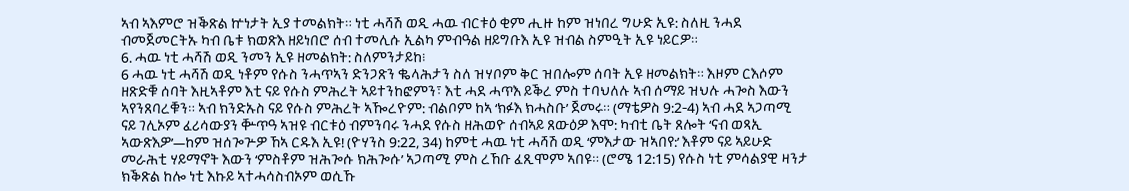ኣብ ኣእምሮ ዝቕጽል ኵነታት ኢያ ተመልክት። ነቲ ሓሻሽ ወዲ ሓዉ ብርቱዕ ቂም ሒዙ ከም ዝነበረ ግሁድ ኢዩ: ስለዚ ንሓደ ብመጀመርትኡ ካብ ቤቱ ክወጽእ ዘይነበሮ ሰብ ተመሊሱ ኢልካ ምብዓል ዘይግቡእ ኢዩ ዝብል ስምዒት ኢዩ ነይርዎ።
6. ሓዉ ነቲ ሓሻሽ ወዲ ንመን ኢዩ ዘመልክት: ስለምንታይከ፧
6 ሓዉ ነቲ ሓሻሽ ወዲ ነቶም የሱስ ንሓጥኣን ድንጋጽን ቈላሕታን ስለ ዝሃቦም ቅር ዝበሎም ሰባት ኢዩ ዘመልክት። እዞም ርእሶም ዘጽድቑ ሰባት እዚኣቶም እቲ ናይ የሱስ ምሕረት ኣይተንከፎምን፣ እቲ ሓደ ሓጥእ ይቕረ ምስ ተባህለሉ ኣብ ሰማይ ዝህሉ ሓጐስ እውን ኣየንጸባረቑን። ኣብ ክንድኡስ ናይ የሱስ ምሕረት ኣዀረዮም: ብልቦም ከኣ ‘ክፉእ ክሓስቡ’ ጀመሩ። (ማቴዎስ 9:2-4) ኣብ ሓደ ኣጋጣሚ ናይ ገሊኦም ፈሪሳውያን ቝጥዓ ኣዝዩ ብርቱዕ ብምንባሩ ንሓደ የሱስ ዘሕወዮ ሰብኣይ ጸውዕዎ እሞ: ካብቲ ቤት ጸሎት ‘ናብ ወጻኢ ኣውጽእዎ’—ከም ዝሰጐጕዎ ኸኣ ርዱእ ኢዩ! (ዮሃንስ 9:22, 34) ከምቲ ሓዉ ነቲ ሓሻሽ ወዲ ‘ምእታው ዝኣበየ:’ እቶም ናይ ኣይሁድ መራሕቲ ሃይማኖት እውን ‘ምስቶም ዝሕጐሱ ክሕጐሱ’ ኣጋጣሚ ምስ ረኸቡ ፈጺሞም ኣበዩ። (ሮሜ 12:15) የሱስ ነቲ ምሳልያዊ ዛንታ ክቕጽል ከሎ ነቲ እኩይ ኣተሓሳስብኦም ወሲኹ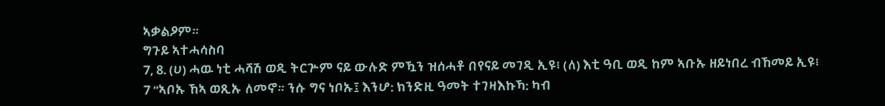ኣቃልዖም።
ግጉይ ኣተሓሳስባ
7, 8. (ሀ) ሓዉ ነቲ ሓሻሽ ወዲ ትርጕም ናይ ውሉድ ምዃን ዝሰሓቶ በየናይ መገዲ ኢዩ፧ (ለ) እቲ ዓቢ ወዲ ከም ኣቡኡ ዘይነበረ ብኸመይ ኢዩ፧
7 “ኣቦኡ ኸኣ ወጺኡ ለመኖ። ንሱ ግና ነቦኡ፤ እንሆ: ክንድዚ ዓመት ተገዛእኩኻ: ካብ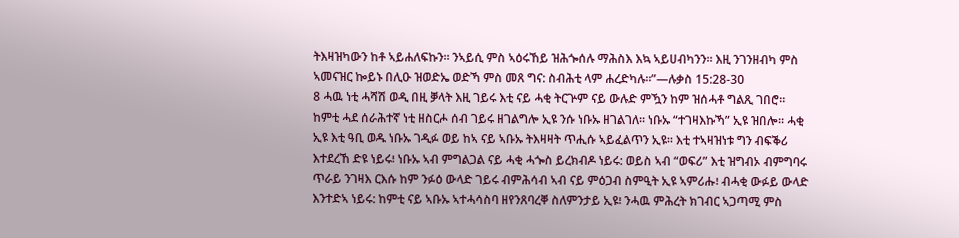ትእዛዝካውን ከቶ ኣይሐለፍኩን። ንኣይሲ ምስ ኣዕሩኸይ ዝሕጐሰሉ ማሕስእ እኳ ኣይሀብካንን። እዚ ንገንዘብካ ምስ ኣመናዝር ኰይኑ በሊዑ ዝወድኤ ወድኻ ምስ መጸ ግና: ስብሕቲ ላም ሐረድካሉ።”—ሉቃስ 15:28-30
8 ሓዉ ነቲ ሓሻሽ ወዲ በዚ ቓላት እዚ ገይሩ እቲ ናይ ሓቂ ትርጕም ናይ ውሉድ ምዃን ከም ዝሰሓቶ ግልጺ ገበሮ። ከምቲ ሓደ ሰራሕተኛ ነቲ ዘስርሖ ሰብ ገይሩ ዘገልግሎ ኢዩ ንሱ ነቡኡ ዘገልገለ። ነቡኡ “ተገዛእኩኻ” ኢዩ ዝበሎ። ሓቂ ኢዩ እቲ ዓቢ ወዱ ነቡኡ ገዲፉ ወይ ከኣ ናይ ኣቡኡ ትእዛዛት ጥሒሱ ኣይፈልጥን ኢዩ። እቲ ተኣዛዝነቱ ግን ብፍቕሪ እተደረኸ ድዩ ነይሩ፧ ነቡኡ ኣብ ምግልጋል ናይ ሓቂ ሓጐስ ይረክብዶ ነይሩ: ወይስ ኣብ “ወፍሪ” እቲ ዝግብኦ ብምግባሩ ጥራይ ንገዛእ ርእሱ ከም ንፉዕ ውላድ ገይሩ ብምሕሳብ ኣብ ናይ ምዕጋብ ስምዒት ኢዩ ኣምሪሑ፧ ብሓቂ ውፉይ ውላድ እንተድኣ ነይሩ: ከምቲ ናይ ኣቡኡ ኣተሓሳስባ ዘየንጸባረቐ ስለምንታይ ኢዩ፧ ንሓዉ ምሕረት ክገብር ኣጋጣሚ ምስ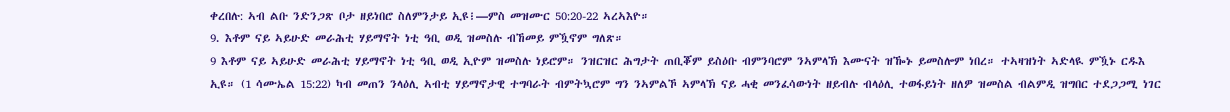ቀረበሉ: ኣብ ልቡ ንድንጋጽ ቦታ ዘይነበሮ ስለምንታይ ኢዩ፧—ምስ መዝሙር 50:20-22 ኣረኣእዮ።
9. እቶም ናይ ኣይሁድ መራሕቲ ሃይማኖት ነቲ ዓቢ ወዲ ዝመስሉ ብኸመይ ምዃኖም ግለጽ።
9 እቶም ናይ ኣይሁድ መራሕቲ ሃይማኖት ነቲ ዓቢ ወዲ ኢዮም ዝመስሉ ነይሮም። ንዝርዝር ሕግታት ጠቢቖም ይስዕቡ ብምንባሮም ንኣምላኽ እሙናት ዝዀኑ ይመስሎም ነበረ። ተኣዛዝነት ኣድላዪ ምዃኑ ርዱእ ኢዩ። (1 ሳሙኤል 15:22) ካብ መጠን ንላዕሊ ኣብቲ ሃይማኖታዊ ተግባራት ብምትኳሮም ግን ንኣምልኾ ኣምላኽ ናይ ሓቂ መንፈሳውነት ዘይብሉ ብላዕሊ ተወፋይነት ዘለዎ ዝመስል ብልምዲ ዝግበር ተደጋጋሚ ነገር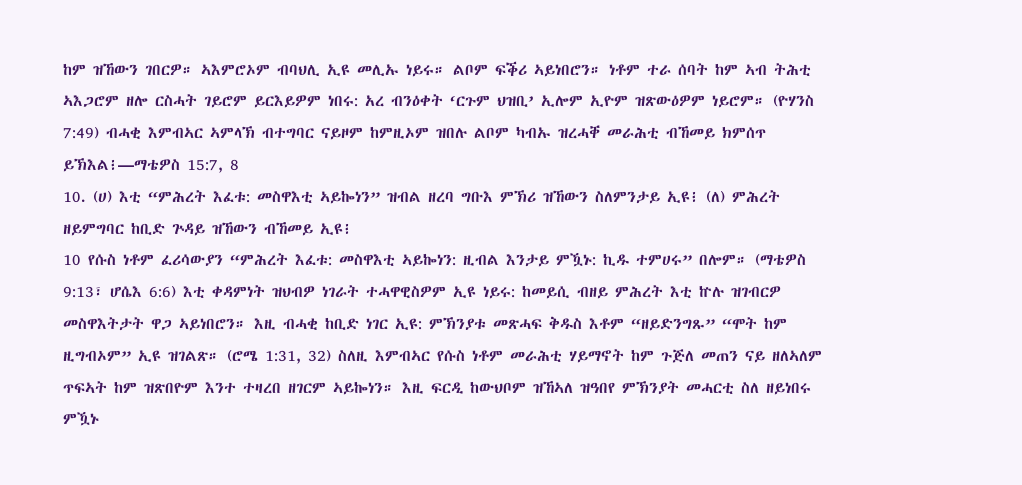ከም ዝኸውን ገበርዎ። ኣእምሮኦም ብባህሊ ኢዩ መሊኡ ነይሩ። ልቦም ፍቕሪ ኣይነበሮን። ነቶም ተራ ሰባት ከም ኣብ ትሕቲ ኣእጋሮም ዘሎ ርስሓት ገይሮም ይርእይዎም ነበሩ: አረ ብንዕቀት ‘ርጉም ህዝቢ’ ኢሎም ኢዮም ዝጽውዕዎም ነይሮም። (ዮሃንስ 7:49) ብሓቂ እምብኣር ኣምላኽ ብተግባር ናይዞም ከምዚኦም ዝበሉ ልቦም ካብኡ ዝረሓቐ መራሕቲ ብኸመይ ክምሰጥ ይኽእል፧—ማቴዎስ 15:7, 8
10. (ሀ) እቲ “ምሕረት እፈቱ: መስዋእቲ ኣይኰነን” ዝብል ዘረባ ግቡእ ምኽሪ ዝኸውን ስለምንታይ ኢዩ፧ (ለ) ምሕረት ዘይምግባር ከቢድ ጕዳይ ዝኸውን ብኸመይ ኢዩ፧
10 የሱስ ነቶም ፈሪሳውያን “ምሕረት እፈቱ: መስዋእቲ ኣይኰነን: ዚብል እንታይ ምዃኑ: ኪዱ ተምሀሩ” በሎም። (ማቴዎስ 9:13፣ ሆሴእ 6:6) እቲ ቀዳምነት ዝህብዎ ነገራት ተሓዋዊስዎም ኢዩ ነይሩ: ከመይሲ ብዘይ ምሕረት እቲ ኵሉ ዝገብርዎ መስዋእትታት ዋጋ ኣይነበሮን። እዚ ብሓቂ ከቢድ ነገር ኢዩ: ምኽንያቱ መጽሓፍ ቅዱስ እቶም “ዘይድንግጹ” “ሞት ከም ዚግብኦም” ኢዩ ዝገልጽ። (ሮሜ 1:31, 32) ስለዚ እምብኣር የሱስ ነቶም መራሕቲ ሃይማኖት ከም ጉጅለ መጠን ናይ ዘለኣለም ጥፍኣት ከም ዝጽበዮም እንተ ተዛረበ ዘገርም ኣይኰነን። እዚ ፍርዲ ከውህቦም ዝኸኣለ ዝዓበየ ምኽንያት መሓርቲ ስለ ዘይነበሩ ምዃኑ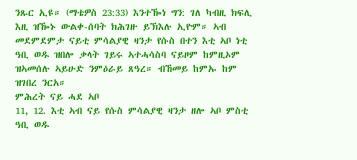ንጹር ኢዩ። (ማቴዎስ 23:33) እንተዀነ ግን: ገለ ካብዚ ክፍሊ እዚ ዝዀኑ ውልቀ-ሰባት ክሕገዙ ይኽእሉ ኢዮም። ኣብ መደምደምታ ናይቲ ምሳልያዊ ዛንታ የሱስ በተን እቲ ኣቦ ነቲ ዓቢ ወዱ ዝበሎ ቃላት ገይሩ ኣተሓሳስባ ናይዞም ከምዚኦም ዝኣመሰሉ ኣይሁድ ንምዕራይ ጸዓረ። ብኸመይ ከምኡ ከም ዝገበረ ንርአ።
ምሕረት ናይ ሓደ ኣቦ
11, 12. እቲ ኣብ ናይ የሱስ ምሳልያዊ ዛንታ ዘሎ ኣቦ ምስቲ ዓቢ ወዱ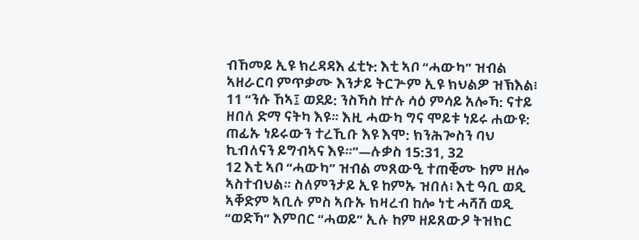ብኸመይ ኢዩ ክረዳዳእ ፈቲኑ: እቲ ኣቦ “ሓውካ” ዝብል ኣዘራርባ ምጥቃሙ እንታይ ትርጕም ኢዩ ክህልዎ ዝኽእል፧
11 “ንሱ ኸኣ፤ ወደይ: ንስኻስ ኵሉ ሳዕ ምሳይ አሎኻ: ናተይ ዘበለ ድማ ናትካ እዩ። እዚ ሓውካ ግና ሞይቱ ነይሩ ሐውዩ: ጠፊኡ ነይሩውን ተረኺቡ እዩ እሞ: ክንሕጐስን ባህ ኪብለናን ይግብኣና እዩ።”—ሉቃስ 15:31, 32
12 እቲ ኣቦ “ሓውካ” ዝብል መጸውዒ ተጠቒሙ ከም ዘሎ ኣስተብህል። ስለምንታይ ኢዩ ከምኡ ዝበለ፧ እቲ ዓቢ ወዲ ኣቐድም ኣቢሉ ምስ ኣቡኡ ክዛረብ ከሎ ነቲ ሓሻሽ ወዲ “ወድኻ” እምበር “ሓወይ” ኢሉ ከም ዘይጸውዖ ትዝክር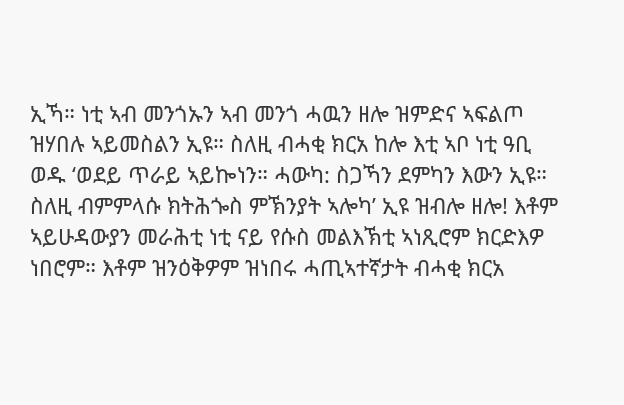ኢኻ። ነቲ ኣብ መንጎኡን ኣብ መንጎ ሓዉን ዘሎ ዝምድና ኣፍልጦ ዝሃበሉ ኣይመስልን ኢዩ። ስለዚ ብሓቂ ክርአ ከሎ እቲ ኣቦ ነቲ ዓቢ ወዱ ‘ወደይ ጥራይ ኣይኰነን። ሓውካ: ስጋኻን ደምካን እውን ኢዩ። ስለዚ ብምምላሱ ክትሕጐስ ምኽንያት ኣሎካ’ ኢዩ ዝብሎ ዘሎ! እቶም ኣይሁዳውያን መራሕቲ ነቲ ናይ የሱስ መልእኽቲ ኣነጺሮም ክርድእዎ ነበሮም። እቶም ዝንዕቅዎም ዝነበሩ ሓጢኣተኛታት ብሓቂ ክርአ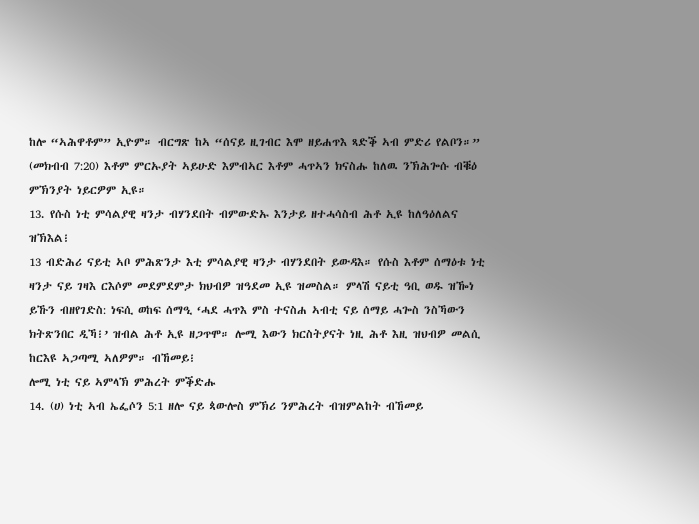ከሎ “ኣሕዋቶም” ኢዮም። ብርግጽ ከኣ “ሰናይ ዚገብር እሞ ዘይሐጥእ ጻድቕ ኣብ ምድሪ የልቦን።” (መክብብ 7:20) እቶም ምርኡያት ኣይሁድ እምብኣር እቶም ሓጥኣን ክናስሑ ከለዉ ንኽሕጐሱ ብቑዕ ምኽንያት ነይርዎም ኢዩ።
13. የሱስ ነቲ ምሳልያዊ ዛንታ ብሃንደበት ብምውድኡ እንታይ ዘተሓሳስብ ሕቶ ኢዩ ከለዓዕለልና ዝኽእል፧
13 ብድሕሪ ናይቲ ኣቦ ምሕጽንታ እቲ ምሳልያዊ ዛንታ ብሃንደበት ይውዳእ። የሱስ እቶም ሰማዕቱ ነቲ ዛንታ ናይ ገዛእ ርእሶም መደምደምታ ክህብዎ ዝዓደመ ኢዩ ዝመስል። ምላሽ ናይቲ ዓቢ ወዱ ዝዀነ ይኹን ብዘየገድስ: ነፍሲ ወከፍ ሰማዒ ‘ሓደ ሓጥእ ምስ ተናስሐ ኣብቲ ናይ ሰማይ ሓጐስ ንስኻውን ክትጽንበር ዲኻ፧’ ዝብል ሕቶ ኢዩ ዘጋጥሞ። ሎሚ እውን ክርስትያናት ነዚ ሕቶ እዚ ዝህብዎ መልሲ ከርእዩ ኣጋጣሚ ኣለዎም። ብኸመይ፧
ሎሚ ነቲ ናይ ኣምላኽ ምሕረት ምቕድሑ
14. (ሀ) ነቲ ኣብ ኤፌሶን 5:1 ዘሎ ናይ ጳውሎስ ምኽሪ ንምሕረት ብዝምልከት ብኸመይ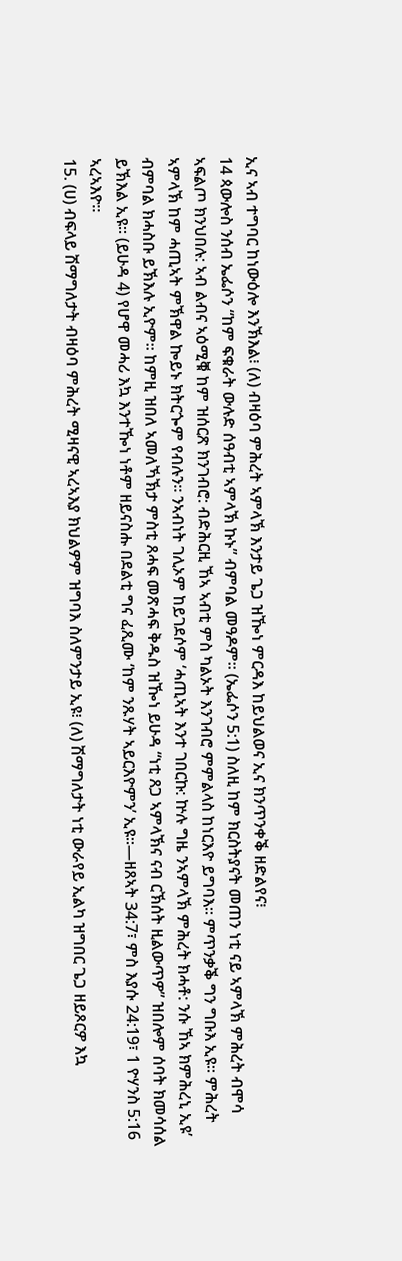ኢና ኣብ ተግባር ከነውዕሎ እንኽእል፧ (ለ) ብዛዕባ ምሕረት ኣምላኽ እንታይ ጌጋ ዝዀነ ምርዳእ ከይህልወና ኢና ክንጥንቀቕ ዘድልየና፧
14 ጳውሎስ ንሰብ ኤፌሶን “ከም ፍቁራት ውሉድ ሰዓብቲ ኣምላኽ ኩኑ” ብምባል መዓዶም። (ኤፌሶን 5:1) ስለዚ ከም ክርስትያናት መጠን ነቲ ናይ ኣምላኽ ምሕረት ብሞሳ ኣፍልጦ ክንህበሉ: ኣብ ልብና ኣዕሚቑ ከም ዝሰርጽ ክንገብሮ: ብድሕርዚ ኸኣ ኣብቲ ምስ ካልኦት እንገብሮ ምምልላስ ከነርእዮ ይግባእ። ምጥንቃቕ ግን ግቡእ ኢዩ። ምሕረት ኣምላኽ ከም ሓጢኣት ምኽዋል ኰይኑ ክትርጐም የብሉን። ንኣብነት ገሊኦም ከይገደሶም ‘ሓጢኣት እንተ ገበርኩ: ኵሉ ግዜ ንኣምላኽ ምሕረት ክሓቶ: ንሱ ኸኣ ክምሕረኒ ኢዩ’ ብምባል ክሓስቡ ይኽእሉ ኢዮም። ከምዚ ዝበለ ኣመለኻኽታ ምስቲ ጸሓፍ መጽሓፍ ቅዱስ ዝዀነ ይሁዳ “ነቲ ጸጋ ኣምላኽና ናብ ርኽሰት ዚልውጥዎ” ዝበሎም ሰባት ክመሳሰል ይኽእል ኢዩ። (ይሁዳ 4) የሆዋ መሓሪ እኳ እንተዀነ ነቶም ዘይናስሑ በደልቲ ግና ፈጺሙ ‘ከም ንጹሃት ኣይርእዮምን’ ኢዩ።—ዘጸኣት 34:7፣ ምስ እያሱ 24:19፣ 1 ዮሃንስ 5:16 ኣረኣእዮ።
15. (ሀ) ብፍላይ ሽማግለታት ብዛዕባ ምሕረት ሚዛናዊ ኣረኣእያ ክህልዎም ዝግባእ ስለምንታይ ኢዩ፧ (ለ) ሽማግለታት ነቲ ውራየይ ኢልካ ዝግበር ጌጋ ዘይጾርዎ እኳ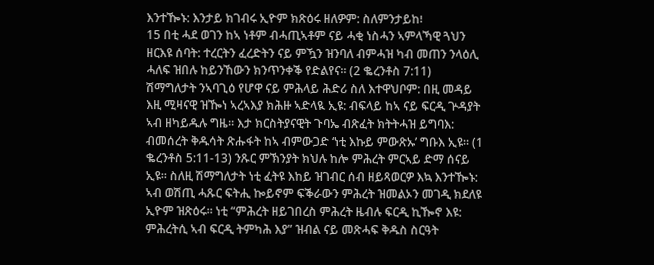እንተዀኑ: እንታይ ክገብሩ ኢዮም ክጽዕሩ ዘለዎም: ስለምንታይከ፧
15 በቲ ሓደ ወገን ከኣ ነቶም ብሓጢኣቶም ናይ ሓቂ ነስሓን ኣምላኻዊ ጓህን ዘርእዩ ሰባት: ተረርትን ፈረድትን ናይ ምዃን ዝንባለ ብምሓዝ ካብ መጠን ንላዕሊ ሓለፍ ዝበሉ ከይንኸውን ክንጥንቀቕ የድልየና። (2 ቈረንቶስ 7:11) ሽማግለታት ንኣባጊዕ የሆዋ ናይ ምሕላይ ሕድሪ ስለ እተዋህቦም: በዚ መዳይ እዚ ሚዛናዊ ዝዀነ ኣረኣእያ ክሕዙ ኣድላዪ ኢዩ: ብፍላይ ከኣ ናይ ፍርዲ ጕዳያት ኣብ ዘካይዱሉ ግዜ። እታ ክርስትያናዊት ጉባኤ ብጽፈት ክትትሓዝ ይግባእ: ብመሰረት ቅዱሳት ጽሑፋት ከኣ ብምውጋድ ‘ነቲ እኩይ ምውጽኡ’ ግቡእ ኢዩ። (1 ቈረንቶስ 5:11-13) ንጹር ምኽንያት ክህሉ ከሎ ምሕረት ምርኣይ ድማ ሰናይ ኢዩ። ስለዚ ሽማግለታት ነቲ ፈትዩ እከይ ዝገብር ሰብ ዘይጻወርዎ እኳ እንተዀኑ: ኣብ ወሽጢ ሓጹር ፍትሒ ኰይኖም ፍቕራውን ምሕረት ዝመልኦን መገዲ ክደለዩ ኢዮም ዝጽዕሩ። ነቲ “ምሕረት ዘይገበረስ ምሕረት ዜብሉ ፍርዲ ኪዀኖ እዩ: ምሕረትሲ ኣብ ፍርዲ ትምካሕ እያ” ዝብል ናይ መጽሓፍ ቅዱስ ስርዓት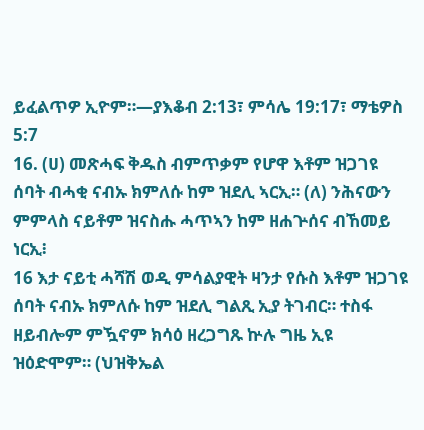ይፈልጥዎ ኢዮም።—ያእቆብ 2:13፣ ምሳሌ 19:17፣ ማቴዎስ 5:7
16. (ሀ) መጽሓፍ ቅዱስ ብምጥቃም የሆዋ እቶም ዝጋገዩ ሰባት ብሓቂ ናብኡ ክምለሱ ከም ዝደሊ ኣርኢ። (ለ) ንሕናውን ምምላስ ናይቶም ዝናስሑ ሓጥኣን ከም ዘሐጕሰና ብኸመይ ነርኢ፧
16 እታ ናይቲ ሓሻሽ ወዲ ምሳልያዊት ዛንታ የሱስ እቶም ዝጋገዩ ሰባት ናብኡ ክምለሱ ከም ዝደሊ ግልጺ ኢያ ትገብር። ተስፋ ዘይብሎም ምዃኖም ክሳዕ ዘረጋግጹ ኵሉ ግዜ ኢዩ ዝዕድሞም። (ህዝቅኤል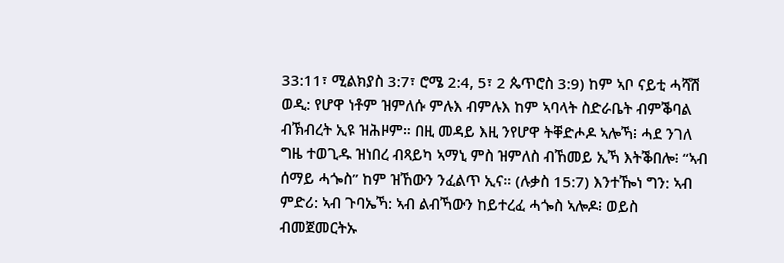33:11፣ ሚልክያስ 3:7፣ ሮሜ 2:4, 5፣ 2 ጴጥሮስ 3:9) ከም ኣቦ ናይቲ ሓሻሽ ወዲ: የሆዋ ነቶም ዝምለሱ ምሉእ ብምሉእ ከም ኣባላት ስድራቤት ብምቕባል ብኽብረት ኢዩ ዝሕዞም። በዚ መዳይ እዚ ንየሆዋ ትቐድሖዶ ኣሎኻ፧ ሓደ ንገለ ግዜ ተወጊዱ ዝነበረ ብጻይካ ኣማኒ ምስ ዝምለስ ብኸመይ ኢኻ እትቕበሎ፧ “ኣብ ሰማይ ሓጐስ” ከም ዝኸውን ንፈልጥ ኢና። (ሉቃስ 15:7) እንተዀነ ግን: ኣብ ምድሪ: ኣብ ጉባኤኻ: ኣብ ልብኻውን ከይተረፈ ሓጐስ ኣሎዶ፧ ወይስ ብመጀመርትኡ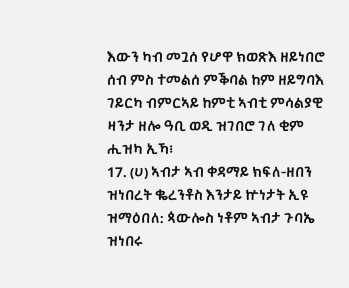እውን ካብ መጓሰ የሆዋ ክወጽእ ዘይነበሮ ሰብ ምስ ተመልሰ ምቕባል ከም ዘይግባእ ገይርካ ብምርኣይ ከምቲ ኣብቲ ምሳልያዊ ዛንታ ዘሎ ዓቢ ወዲ ዝገበሮ ገለ ቂም ሒዝካ ኢኻ፧
17. (ሀ) ኣብታ ኣብ ቀዳማይ ክፍለ-ዘበን ዝነበረት ቈረንቶስ እንታይ ኵነታት ኢዩ ዝማዕበለ: ጳውሎስ ነቶም ኣብታ ጉባኤ ዝነበሩ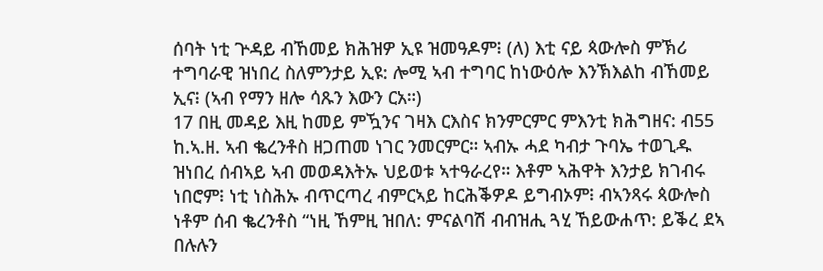ሰባት ነቲ ጕዳይ ብኸመይ ክሕዝዎ ኢዩ ዝመዓዶም፧ (ለ) እቲ ናይ ጳውሎስ ምኽሪ ተግባራዊ ዝነበረ ስለምንታይ ኢዩ: ሎሚ ኣብ ተግባር ከነውዕሎ እንኽእልከ ብኸመይ ኢና፧ (ኣብ የማን ዘሎ ሳጹን እውን ርአ።)
17 በዚ መዳይ እዚ ከመይ ምዃንና ገዛእ ርእስና ክንምርምር ምእንቲ ክሕግዘና: ብ55 ከ.ኣ.ዘ. ኣብ ቈረንቶስ ዘጋጠመ ነገር ንመርምር። ኣብኡ ሓደ ካብታ ጉባኤ ተወጊዱ ዝነበረ ሰብኣይ ኣብ መወዳእትኡ ህይወቱ ኣተዓራረየ። እቶም ኣሕዋት እንታይ ክገብሩ ነበሮም፧ ነቲ ነስሕኡ ብጥርጣረ ብምርኣይ ከርሕቕዎዶ ይግብኦም፧ ብኣንጻሩ ጳውሎስ ነቶም ሰብ ቈረንቶስ “ነዚ ኸምዚ ዝበለ: ምናልባሽ ብብዝሒ ጓሂ ኸይውሐጥ: ይቕረ ደኣ በሉሉን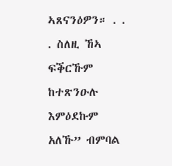ኣጸናንዕዎን። . . . ስለዚ ኸኣ ፍቕርኹም ከተጽንዑሉ እምዕደኩም አለኹ” ብምባል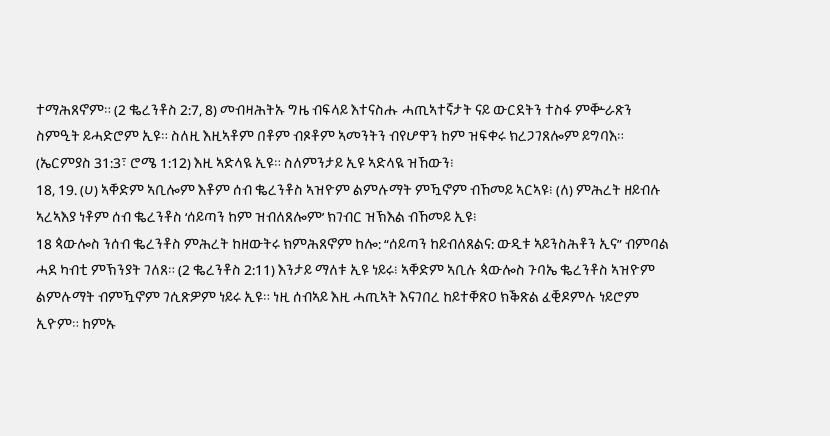ተማሕጸኖም። (2 ቈረንቶስ 2:7, 8) መብዛሕትኡ ግዜ ብፍላይ እተናስሑ ሓጢኣተኛታት ናይ ውርደትን ተስፋ ምቝራጽን ስምዒት ይሓድሮም ኢዩ። ስለዚ እዚኣቶም በቶም ብጾቶም ኣመንትን ብየሆዋን ከም ዝፍቀሩ ክረጋገጸሎም ይግባእ። (ኤርምያስ 31:3፣ ሮሜ 1:12) እዚ ኣድላዪ ኢዩ። ስለምንታይ ኢዩ ኣድላዪ ዝኸውን፧
18, 19. (ሀ) ኣቐድም ኣቢሎም እቶም ሰብ ቈረንቶስ ኣዝዮም ልምሉማት ምዃኖም ብኸመይ ኣርኣዩ፧ (ለ) ምሕረት ዘይብሉ ኣረኣእያ ነቶም ሰብ ቈረንቶስ ‘ሰይጣን ከም ዝብለጸሎም’ ክገብር ዝኽእል ብኸመይ ኢዩ፧
18 ጳውሎስ ንሰብ ቈረንቶስ ምሕረት ከዘውትሩ ክምሕጸኖም ከሎ: “ሰይጣን ከይብለጸልና: ውዲቱ ኣይንስሕቶን ኢና” ብምባል ሓደ ካብቲ ምኽንያት ገለጸ። (2 ቈረንቶስ 2:11) እንታይ ማለቱ ኢዩ ነይሩ፧ ኣቐድም ኣቢሉ ጳውሎስ ጉባኤ ቈረንቶስ ኣዝዮም ልምሉማት ብምዃኖም ገሲጽዎም ነይሩ ኢዩ። ነዚ ሰብኣይ እዚ ሓጢኣት እናገበረ ከይተቐጽዐ ክቕጽል ፈቒዶምሉ ነይሮም ኢዮም። ከምኡ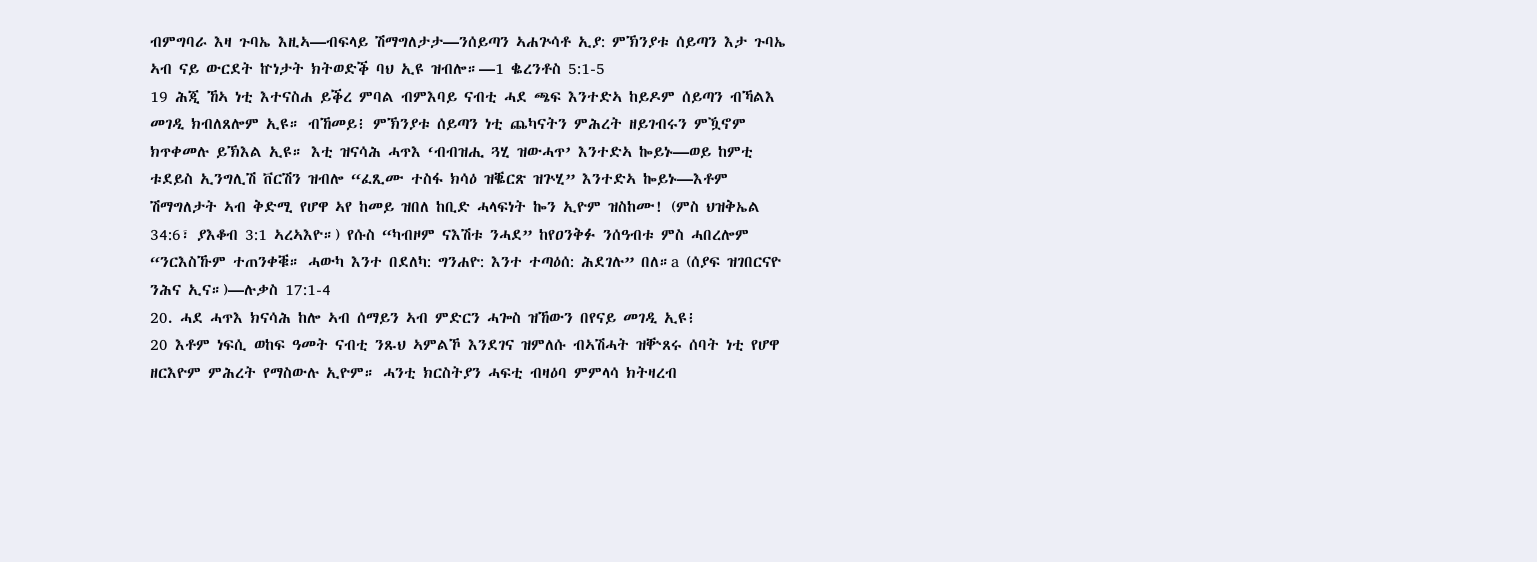ብምግባራ እዛ ጉባኤ እዚኣ—ብፍላይ ሽማግለታታ—ንሰይጣን ኣሐጕሳቶ ኢያ: ምኽንያቱ ሰይጣን እታ ጉባኤ ኣብ ናይ ውርደት ኵነታት ክትወድቕ ባህ ኢዩ ዝብሎ።—1 ቈረንቶስ 5:1-5
19 ሕጂ ኸኣ ነቲ እተናስሐ ይቕረ ምባል ብምእባይ ናብቲ ሓደ ጫፍ እንተድኣ ከይዶም ሰይጣን ብኻልእ መገዲ ክብለጸሎም ኢዩ። ብኸመይ፧ ምኽንያቱ ሰይጣን ነቲ ጨካናትን ምሕረት ዘይገብሩን ምዃኖም ክጥቀመሉ ይኽእል ኢዩ። እቲ ዝናሳሕ ሓጥእ ‘ብብዝሒ ጓሂ ዝውሓጥ’ እንተድኣ ኰይኑ—ወይ ከምቲ ቱደይስ ኢንግሊሽ ቨርሽን ዝብሎ “ፈጺሙ ተስፋ ክሳዕ ዝቘርጽ ዝጕሂ” እንተድኣ ኰይኑ—እቶም ሽማግለታት ኣብ ቅድሚ የሆዋ ኣየ ከመይ ዝበለ ከቢድ ሓላፍነት ኰን ኢዮም ዝስከሙ! (ምስ ህዝቅኤል 34:6፣ ያእቆብ 3:1 ኣረኣእዮ።) የሱስ “ካብዞም ናእሽቱ ንሓደ” ከየዐንቅፉ ንሰዓብቱ ምስ ሓበረሎም “ንርእስኹም ተጠንቀቑ። ሓውካ እንተ በደለካ: ግንሐዮ: እንተ ተጣዕሰ: ሕደገሉ” በለ።a (ሰያፍ ዝገበርናዮ ንሕና ኢና።)—ሉቃስ 17:1-4
20. ሓደ ሓጥእ ክናሳሕ ከሎ ኣብ ሰማይን ኣብ ምድርን ሓጐስ ዝኸውን በየናይ መገዲ ኢዩ፧
20 እቶም ነፍሲ ወከፍ ዓመት ናብቲ ንጹህ ኣምልኾ እንደገና ዝምለሱ ብኣሽሓት ዝቝጸሩ ሰባት ነቲ የሆዋ ዘርእዮም ምሕረት የማስውሉ ኢዮም። ሓንቲ ክርስትያን ሓፍቲ ብዛዕባ ምምላሳ ክትዛረብ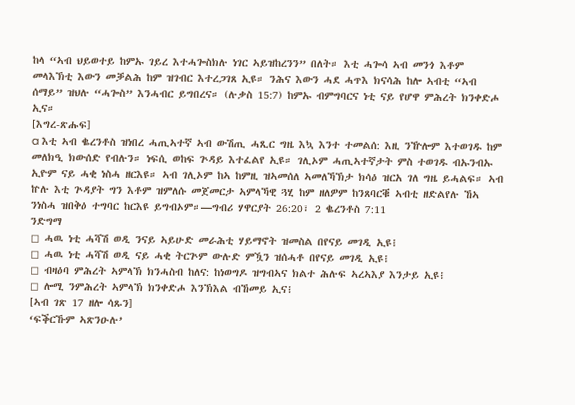ከላ “ኣብ ህይወተይ ከምኡ ገይረ እተሓጐስክሉ ነገር ኣይዝከረንን” በለት። እቲ ሓጐሳ ኣብ መንጎ እቶም መላእኽቲ እውን መቓልሕ ከም ዝገብር እተረጋገጸ ኢዩ። ንሕና እውን ሓደ ሓጥእ ክናሳሕ ከሎ ኣብቲ “ኣብ ሰማይ” ዝህሉ “ሓጐስ” እንሓብር ይግበረና። (ሉቃስ 15:7) ከምኡ ብምግባርና ነቲ ናይ የሆዋ ምሕረት ክንቀድሖ ኢና።
[እግረ-ጽሑፍ]
a እቲ ኣብ ቈረንቶስ ዝነበረ ሓጢኣተኛ ኣብ ውሽጢ ሓጺር ግዜ እኳ እንተ ተመልሰ: እዚ ንዅሎም እተወገዱ ከም መለክዒ ክውሰድ የብሉን። ነፍሲ ወከፍ ጕዳይ እተፈልየ ኢዩ። ገሊኦም ሓጢኣተኛታት ምስ ተወገዱ ብኡንብኡ ኢዮም ናይ ሓቂ ነስሓ ዘርእዩ። ኣብ ገሊኦም ከኣ ከምዚ ዝኣመሰለ ኣመለኻኽታ ክሳዕ ዝርአ ገለ ግዜ ይሓልፍ። ኣብ ኵሉ እቲ ጕዳያት ግን እቶም ዝምለሱ መጀመርታ ኣምላኻዊ ጓሂ ከም ዘለዎም ከንጸባርቑ ኣብቲ ዘድልየሉ ኸኣ ንነስሓ ዝበቅዕ ተግባር ከርእዩ ይግብኦም።—ግብሪ ሃዋርያት 26:20፣ 2 ቈረንቶስ 7:11
ንድግማ
◻ ሓዉ ነቲ ሓሻሽ ወዲ ንናይ ኣይሁድ መራሕቲ ሃይማኖት ዝመስል በየናይ መገዲ ኢዩ፧
◻ ሓዉ ነቲ ሓሻሽ ወዲ ናይ ሓቂ ትርጕም ውሉድ ምዃን ዝሰሓቶ በየናይ መገዲ ኢዩ፧
◻ ብዛዕባ ምሕረት ኣምላኽ ክንሓስብ ከለና: ከነወግዶ ዝግብኣና ክልተ ሕሉፍ ኣረኣእያ እንታይ ኢዩ፧
◻ ሎሚ ንምሕረት ኣምላኽ ክንቀድሖ እንኽእል ብኸመይ ኢና፧
[ኣብ ገጽ 17 ዘሎ ሳጹን]
‘ፍቕርኹም ኣጽንዑሉ’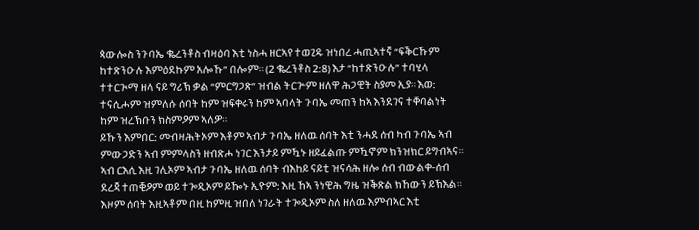ጳውሎስ ንጉባኤ ቈረንቶስ ብዛዕባ እቲ ነስሓ ዘርኣየ ተወጊዱ ዝነበረ ሓጢኣተኛ “ፍቕርኹም ከተጽንዑሉ እምዕደኩም አሎኹ” በሎም። (2 ቈረንቶስ 2:8) እታ “ከተጽንዑሉ” ተባሂላ ተተርጒማ ዘላ ናይ ግሪኽ ቃል “ምርግጋጽ” ዝብል ትርጕም ዘለዋ ሕጋዊት ስያመ ኢያ። እወ: ተናሲሖም ዝምለሱ ሰባት ከም ዝፍቀሩን ከም ኣባላት ጉባኤ መጠን ከኣ እንደገና ተቐባልነት ከም ዝረኽቡን ክስምዖም ኣለዎ።
ይኹን እምበር: መብዛሕትኦም እቶም ኣብታ ጉባኤ ዘለዉ ሰባት እቲ ንሓደ ሰብ ካብ ጉባኤ ኣብ ምውጋድን ኣብ ምምላስን ዘብጽሖ ነገር እንታይ ምዃኑ ዘይፈልጡ ምዃኖም ክንዝክር ይግብኣና። ኣብ ርእሲ እዚ ገሊኦም ኣብታ ጉባኤ ዘለዉ ሰባት ብእከይ ናይቲ ዝናሳሕ ዘሎ ሰብ ብውልቀ-ሰብ ደረጃ ተጠቒዖም ወይ ተጐዲኦም ይዀኑ ኢዮም: እዚ ኸኣ ንነዊሕ ግዜ ዝቕጽል ክኸውን ይኽእል። እዞም ሰባት እዚኣቶም በዚ ከምዚ ዝበለ ነገራት ተጐዲኦም ስለ ዘለዉ እምብኣር እቲ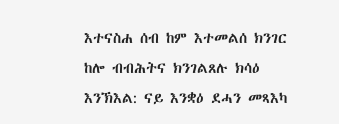እተናስሐ ሰብ ከም እተመልሰ ክንገር ከሎ ብብሕትና ክንገልጸሉ ክሳዕ እንኽእል: ናይ እንቋዕ ደሓን መጻእካ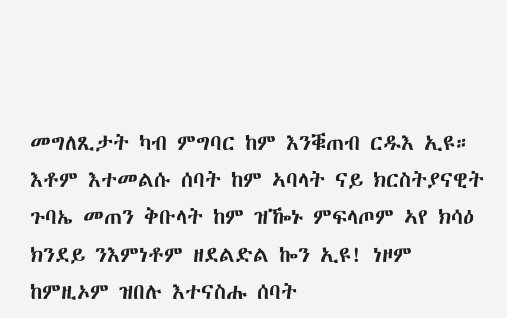መግለጺታት ካብ ምግባር ከም እንቑጠብ ርዱእ ኢዩ።
እቶም እተመልሱ ሰባት ከም ኣባላት ናይ ክርስትያናዊት ጉባኤ መጠን ቅቡላት ከም ዝዀኑ ምፍላጦም ኣየ ክሳዕ ክንደይ ንእምነቶም ዘደልድል ኰን ኢዩ! ነዞም ከምዚኦም ዝበሉ እተናስሑ ሰባት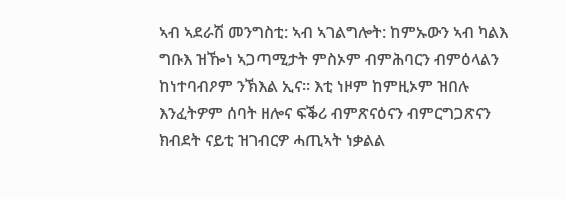ኣብ ኣደራሽ መንግስቲ: ኣብ ኣገልግሎት: ከምኡውን ኣብ ካልእ ግቡእ ዝዀነ ኣጋጣሚታት ምስኦም ብምሕባርን ብምዕላልን ከነተባብዖም ንኽእል ኢና። እቲ ነዞም ከምዚኦም ዝበሉ እንፈትዎም ሰባት ዘሎና ፍቕሪ ብምጽናዕናን ብምርግጋጽናን ክብደት ናይቲ ዝገብርዎ ሓጢኣት ነቃልል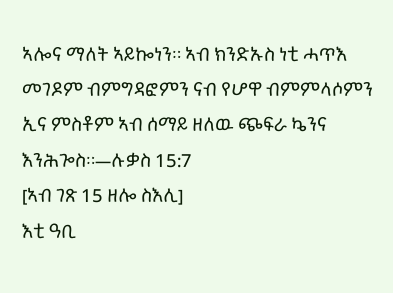ኣሎና ማለት ኣይኰነን። ኣብ ክንድኡስ ነቲ ሓጥእ መገዶም ብምግዳፎምን ናብ የሆዋ ብምምላሶምን ኢና ምስቶም ኣብ ሰማይ ዘለዉ ጭፍራ ኴንና እንሕጐስ።—ሉቃስ 15:7
[ኣብ ገጽ 15 ዘሎ ስእሊ]
እቲ ዓቢ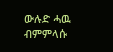ውሉድ ሓዉ ብምምላሱ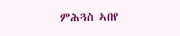ምሕጓስ ኣበየ